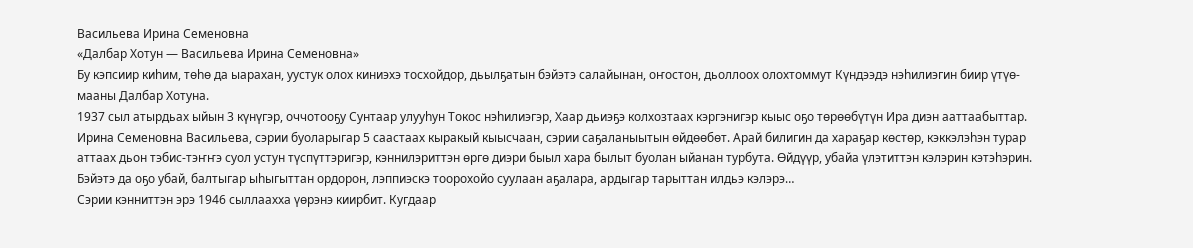Васильева Ирина Семеновна
«Далбар Хотун — Васильева Ирина Семеновна»
Бу кэпсиир киһим, төһө да ыарахан, уустук олох киниэхэ тосхойдор, дьылҕатын бэйэтэ салайынан, оҥостон, дьоллоох олохтоммут Күндээдэ нэһилиэгин биир үтүө-мааны Далбар Хотуна.
1937 сыл атырдьах ыйын 3 күнүгэр, оччотооҕу Сунтаар улууһун Токос нэһилиэгэр, Хаар дьиэҕэ колхозтаах кэргэнигэр кыыс оҕо төрөөбүтүн Ира диэн ааттаабыттар. Ирина Семеновна Васильева, сэрии буоларыгар 5 саастаах кыракый кыысчаан, сэрии саҕаланыытын өйдөөбөт. Арай билигин да хараҕар көстөр, кэккэлэһэн турар аттаах дьон тэбис-тэҥҥэ суол устун түспүттэригэр, кэннилэриттэн өргө диэри быыл хара былыт буолан ыйанан турбута. Өйдүүр, убайа үлэтиттэн кэлэрин кэтэһэрин. Бэйэтэ да оҕо убай, балтыгар ыһыгыттан ордорон, лэппиэскэ тоорохойо суулаан аҕалара, ардыгар тарыттан илдьэ кэлэрэ…
Сэрии кэнниттэн эрэ 1946 сыллаахха үөрэнэ киирбит. Кугдаар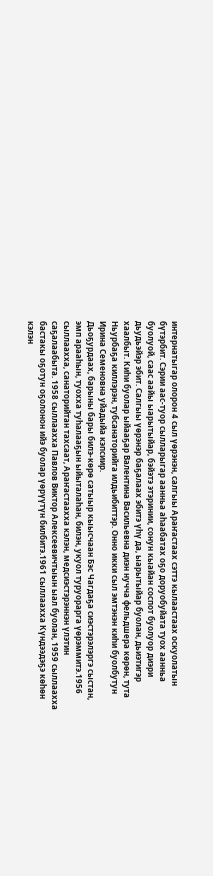интернатыгар олорон 4 сыл үөрэнэн, салгыы Араҥастаах сэттэ кылаастаах оскуолатын бүтэрбит. Сэрии аас-туор сылларыгар аанньа аһаабатах оҕо доруобуйата туох аанньа буолуой, саас аайы ыарытыйар, бэйэтэ этэринии, сонун кыайан соспот буолуор диэри дьудьэйэр эбит. Салгыы үөрэнэр баҕалаах эбитэ үһү да, ыарытыйар буолан, дьиэтигэр хаалбыт. Киһи буолар ыйааҕар Валентина Васильевна диэн нучча фельдшера көрөн, тута Ньурбаҕа киллэрэн, тубсанаторийга илдьибиттэр. Онно икки сыл эмтэнэн киһи буолбутун Ирина Семеновна уйадыйа кэпсиир.
Дьоҕурдаах, барыны бары билэ-көрө сатыыр кыысчаан Бэс Чагдаҕа сиэстэрэлэргэ сыстан, эмп арааһын, туохха туһалааҕын ыйыталаһан, билэн, укуол туруорарга үөрэммитэ.1956 сыллаахха, санаторийтан тахсаат, Араҥастаахха кэлэн, медсиэстэрэннэн үлэтин саҕалаабыта. 1958 сыллаахха Павлов Виктор Алексеевичтыын ыал буолан, 1959 сыллаахха бастакы оҕотун оҕолонон ийэ буолар үөрүүтүн билбитэ.1961 сыллаахха Күндээдэҕэ көһөн кэлэн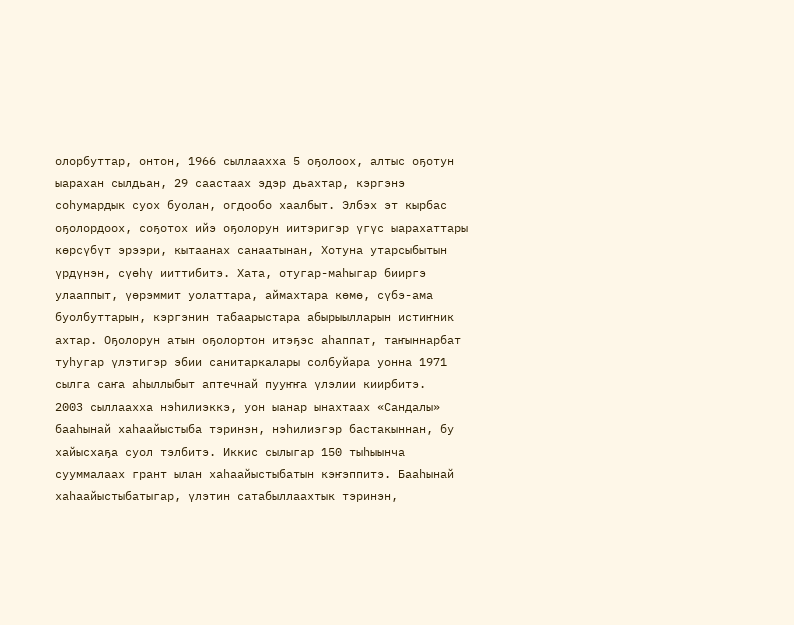олорбуттар, онтон, 1966 сыллаахха 5 оҕолоох, алтыс оҕотун ыарахан сылдьан, 29 саастаах эдэр дьахтар, кэргэнэ соһумардык суох буолан, огдообо хаалбыт. Элбэх эт кырбас оҕолордоох, соҕотох ийэ оҕолорун иитэригэр үгүс ыарахаттары көрсүбүт эрээри, кытаанах санаатынан, Хотуна утарсыбытын үрдүнэн, сүөһү ииттибитэ. Хата, отугар-маһыгар бииргэ улааппыт, үөрэммит уолаттара, аймахтара көмө, сүбэ-ама буолбуттарын, кэргэнин табаарыстара абырыылларын истиҥник ахтар. Оҕолорун атын оҕолортон итэҕэс аһаппат, таҥыннарбат туһугар үлэтигэр эбии санитаркалары солбуйара уонна 1971 сылга саҥа аһыллыбыт аптечнай пууҥҥа үлэлии киирбитэ.
2003 сыллаахха нэһилиэккэ, уон ыанар ынахтаах «Сандалы» бааһынай хаһаайыстыба тэринэн, нэһилиэгэр бастакыннан, бу хайысхаҕа суол тэлбитэ. Иккис сылыгар 150 тыһыынча сууммалаах грант ылан хаһаайыстыбатын кэҥэппитэ. Бааһынай хаһаайыстыбатыгар, үлэтин сатабыллаахтык тэринэн,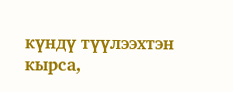күндү түүлээхтэн кырса,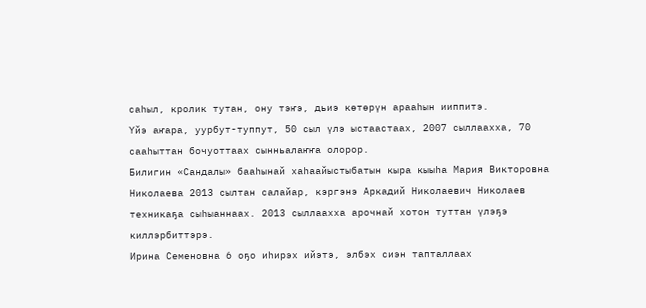саһыл, кролик тутан, ону тэҥэ, дьиэ көтөрүн арааһын ииппитэ.
Үйэ аҥара, уурбут-туппут, 50 сыл үлэ ыстаастаах, 2007 сыллаахха, 70 сааһыттан бочуоттаах сынньалаҥҥа олорор.
Билигин «Сандалы» бааһынай хаһаайыстыбатын кыра кыыһа Мария Викторовна Николаева 2013 сылтан салайар, кэргэнэ Аркадий Николаевич Николаев техникаҕа сыһыаннаах. 2013 сыллаахха арочнай хотон туттан үлэҕэ киллэрбиттэрэ.
Ирина Семеновна 6 оҕо иһирэх ийэтэ, элбэх сиэн тапталлаах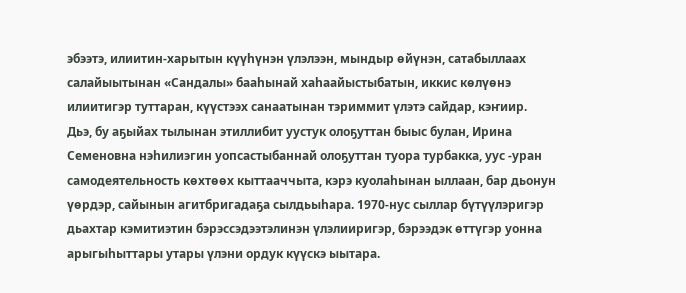эбээтэ, илиитин-харытын күүһүнэн үлэлээн, мындыр өйүнэн, сатабыллаах салайыытынан «Сандалы» бааһынай хаһаайыстыбатын, иккис көлүөнэ илиитигэр туттаран, күүстээх санаатынан тэриммит үлэтэ сайдар, кэҥиир.
Дьэ, бу аҕыйах тылынан этиллибит уустук олоҕуттан быыс булан, Ирина Семеновна нэһилиэгин уопсастыбаннай олоҕуттан туора турбакка, уус -уран самодеятельность көхтөөх кыттааччыта, кэрэ куолаһынан ыллаан, бар дьонун үөрдэр, сайынын агитбригадаҕа сылдьыһара. 1970-нус сыллар бүтүүлэригэр дьахтар кэмитиэтин бэрэссэдээтэлинэн үлэлииригэр, бэрээдэк өттүгэр уонна арыгыһыттары утары үлэни ордук күүскэ ыытара.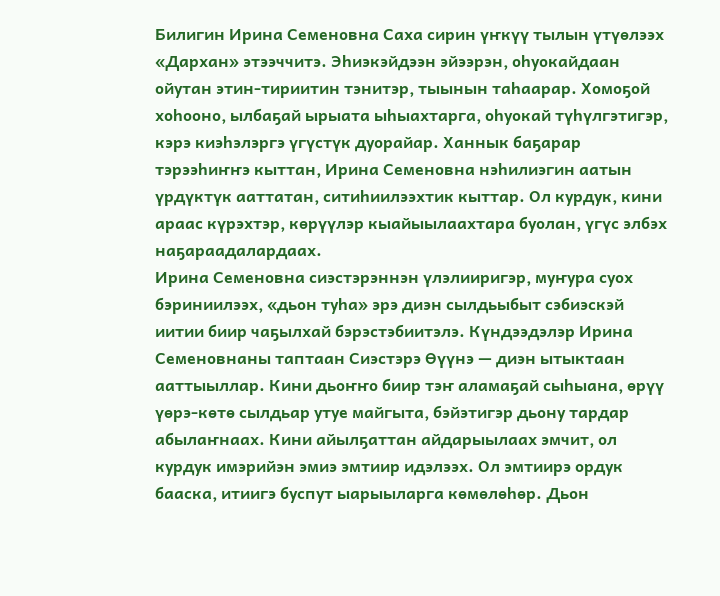Билигин Ирина Семеновна Саха сирин үҥкүү тылын үтүөлээх «Дархан» этээччитэ. Эһиэкэйдээн эйээрэн, оһуокайдаан ойутан этин-тириитин тэнитэр, тыынын таһаарар. Хомоҕой хоһооно, ылбаҕай ырыата ыһыахтарга, оһуокай түһүлгэтигэр, кэрэ киэһэлэргэ үгүстүк дуорайар. Ханнык баҕарар тэрээһиҥҥэ кыттан, Ирина Семеновна нэһилиэгин аатын үрдүктүк ааттатан, ситиһиилээхтик кыттар. Ол курдук, кини араас күрэхтэр, көрүүлэр кыайыылаахтара буолан, үгүс элбэх наҕараадалардаах.
Ирина Семеновна сиэстэрэннэн үлэлииригэр, муҥура суох бэриниилээх, «дьон туһа» эрэ диэн сылдьыбыт сэбиэскэй иитии биир чаҕылхай бэрэстэбиитэлэ. Күндээдэлэр Ирина Семеновнаны таптаан Сиэстэрэ Өүүнэ — диэн ытыктаан ааттыыллар. Кини дьоҥҥо биир тэҥ аламаҕай сыһыана, өрүү үөрэ-көтө сылдьар утуе майгыта, бэйэтигэр дьону тардар абылаҥнаах. Кини айылҕаттан айдарыылаах эмчит, ол курдук имэрийэн эмиэ эмтиир идэлээх. Ол эмтиирэ ордук бааска, итиигэ буспут ыарыыларга көмөлөһөр. Дьон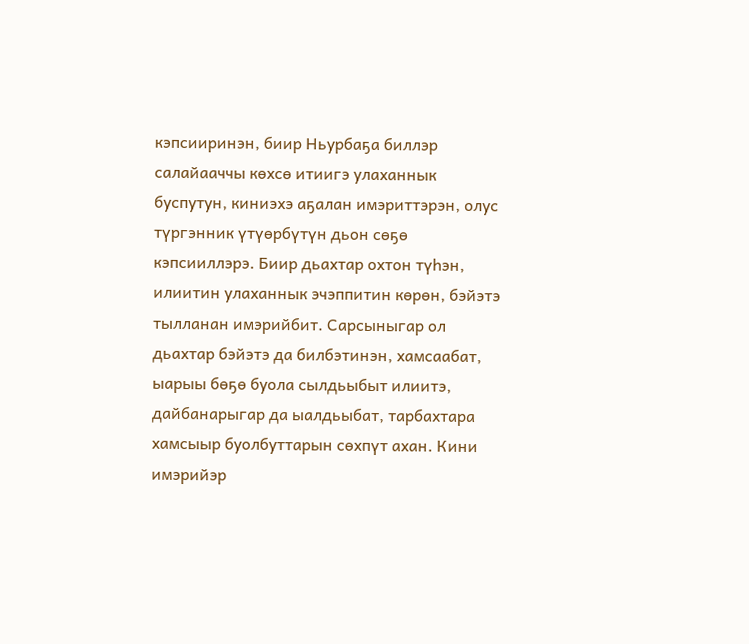кэпсииринэн, биир Ньурбаҕа биллэр салайааччы көхсө итиигэ улаханнык буспутун, киниэхэ аҕалан имэриттэрэн, олус түргэнник үтүөрбүтүн дьон сөҕө кэпсииллэрэ. Биир дьахтар охтон түһэн, илиитин улаханнык эчэппитин көрөн, бэйэтэ тылланан имэрийбит. Сарсыныгар ол дьахтар бэйэтэ да билбэтинэн, хамсаабат, ыарыы бөҕө буола сылдьыбыт илиитэ, дайбанарыгар да ыалдьыбат, тарбахтара хамсыыр буолбуттарын сөхпүт ахан. Кини имэрийэр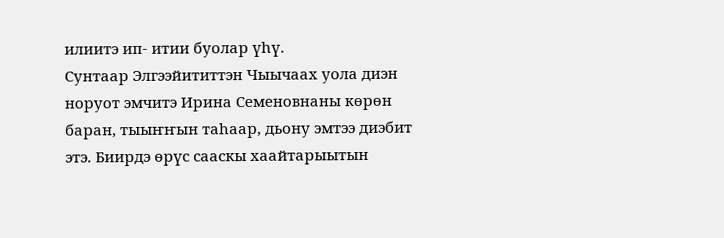илиитэ ип- итии буолар үһү.
Сунтаар Элгээйититтэн Чыычаах уола диэн норуот эмчитэ Ирина Семеновнаны көрөн баран, тыыҥҥын таһаар, дьону эмтээ диэбит этэ. Биирдэ өрүс сааскы хаайтарыытын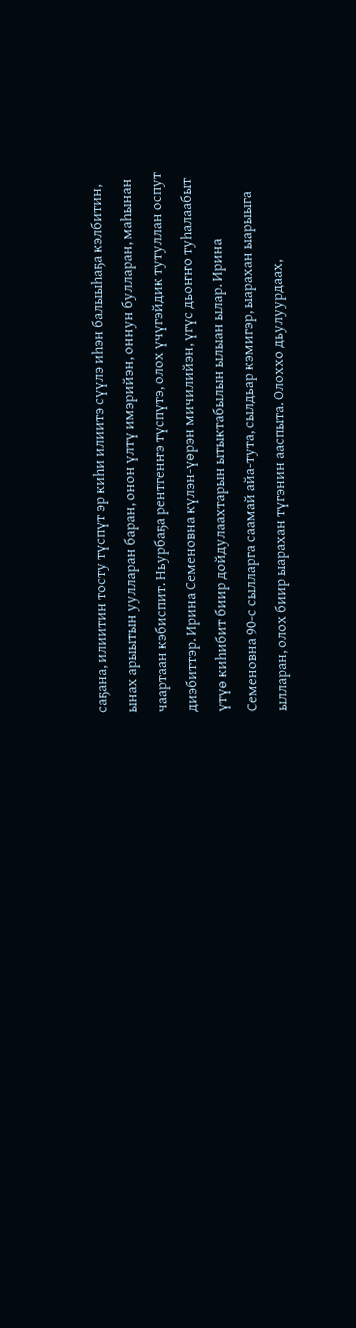саҕана, илиитин тосту түспүт эр киһи илиитэ сүүлэ иһэн балыыһаҕа кэлбитин, ынах арыытын уулларан баран, онон үлтү имэрийэн, оннун булларан, маһынан чаартаан кэбиспит. Ньурбаҕа рентгенҥэ түспүтэ, олох үчүгэйдик тутуллан оспут диэбиттэр. Ирина Семеновна күлэн-үөрэн мичилийэн, үгүс дьоҥҥо туһалаабыт үтүө киһибит биир дойдулаахтарын ытыктабылын ылыан ылар. Ирина Семеновна 90-с сылларга саамай айа-тута, сылдьар кэмигэр, ыарахан ыарыыга ылларан, олох биир ыарахан түгэнин ааспыта. Олоххо дьулуурдаах,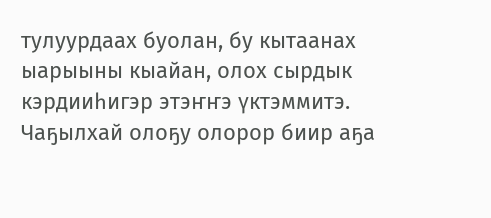тулуурдаах буолан, бу кытаанах ыарыыны кыайан, олох сырдык кэрдииһигэр этэҥҥэ үктэммитэ.
Чаҕылхай олоҕу олорор биир аҕа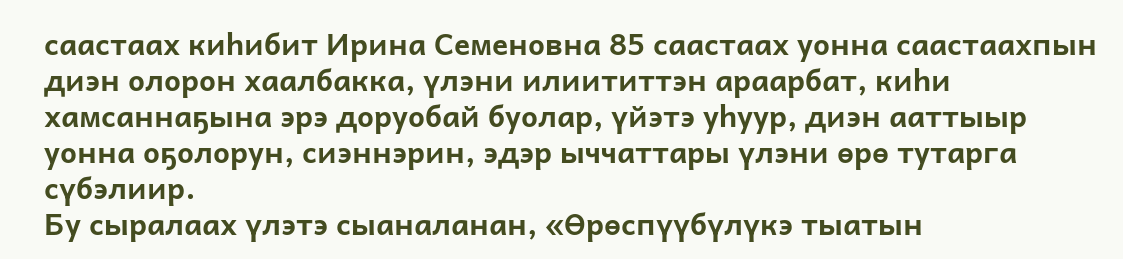саастаах киһибит Ирина Семеновна 85 саастаах уонна саастаахпын диэн олорон хаалбакка, үлэни илиититтэн араарбат, киһи хамсаннаҕына эрэ доруобай буолар, үйэтэ уһуур, диэн ааттыыр уонна оҕолорун, сиэннэрин, эдэр ыччаттары үлэни өрө тутарга сүбэлиир.
Бу сыралаах үлэтэ сыаналанан, «Өрөспүүбүлүкэ тыатын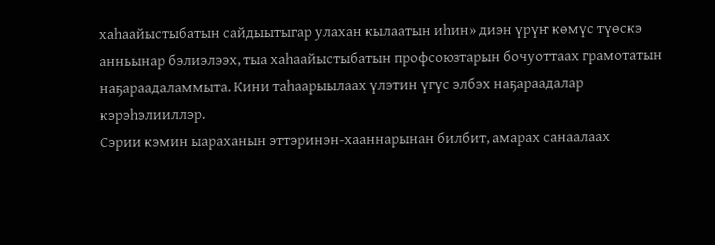хаһаайыстыбатын сайдыытыгар улахан кылаатын иһин» диэн үрүҥ көмүс түөскэ анньынар бэлиэлээх, тыа хаһаайыстыбатын профсоюзтарын бочуоттаах грамотатын наҕараадаламмыта. Кини таһаарыылаах үлэтин үгүс элбэх наҕараадалар кэрэһэлииллэр.
Сэрии кэмин ыараханын эттэринэн-хааннарынан билбит, амарах санаалаах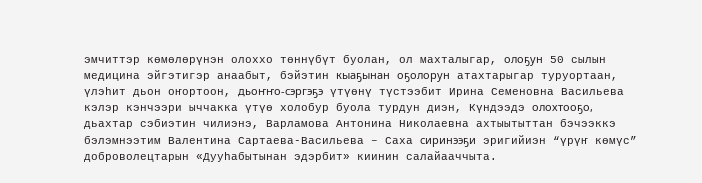эмчиттэр көмөлөрүнэн олоххо төннүбүт буолан, ол махталыгар, олоҕун 50 сылын медицина эйгэтигэр анаабыт, бэйэтин кыаҕынан оҕолорун атахтарыгар туруортаан, үлэһит дьон оҥортоон, дьоҥҥо-сэргэҕэ үтүөнү түстээбит Ирина Семеновна Васильева кэлэр кэнчээри ыччакка үтүө холобур буола турдун диэн, Күндээдэ олохтооҕо, дьахтар сэбиэтин чилиэнэ, Варламова Антонина Николаевна ахтыытыттан бэчээккэ бэлэмнээтим Валентина Сартаева-Васильева – Саха сиринээҕи эригийиэн “үрүҥ көмүс” доброволецтарын «Дууһабытынан эдэрбит» киинин салайааччыта.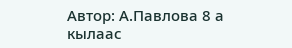Автор: А.Павлова 8 а кылаас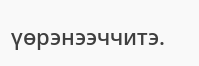үөрэнээччитэ.